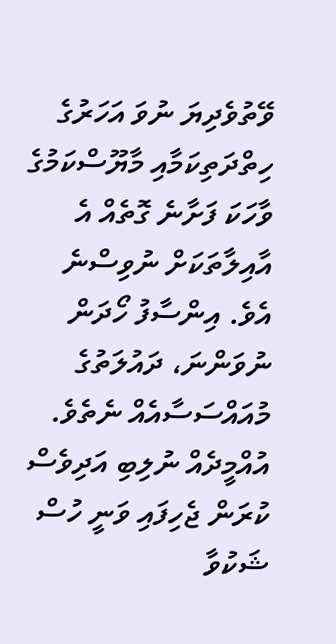ވޭތުވެދިޔަ ނުވަ އަހަރުގެ ހިތްދަތިކަމާއި މާޔޫސްކަމުގެ ވާހަކަ ފަށާނެ ގޮތެއް އެ އާއިލާތަކަށް ނުވިސްނެ އެވެ. އިންސާފު ހޯދަން ނުވަންނަ، ދައުލަތުގެ މުއައްސަސާއެއް ނެތެވެ. އުއްމީދެއް ނުލިބި އަދިވެސް ކުރަން ޖެހިފައި ވަނީ ހުސް ޝަކުވާ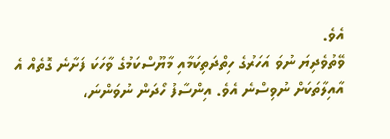އެވެ.
ވޭތުވެދިޔަ ނުވަ އަހަރުގެ ހިތްދަތިކަމާއި މާޔޫސްކަމުގެ ވާހަކަ ފަށާނެ ގޮތެއް އެ އާއިލާތަކަށް ނުވިސްނެ އެވެ. އިންސާފު ހޯދަން ނުވަންނަ،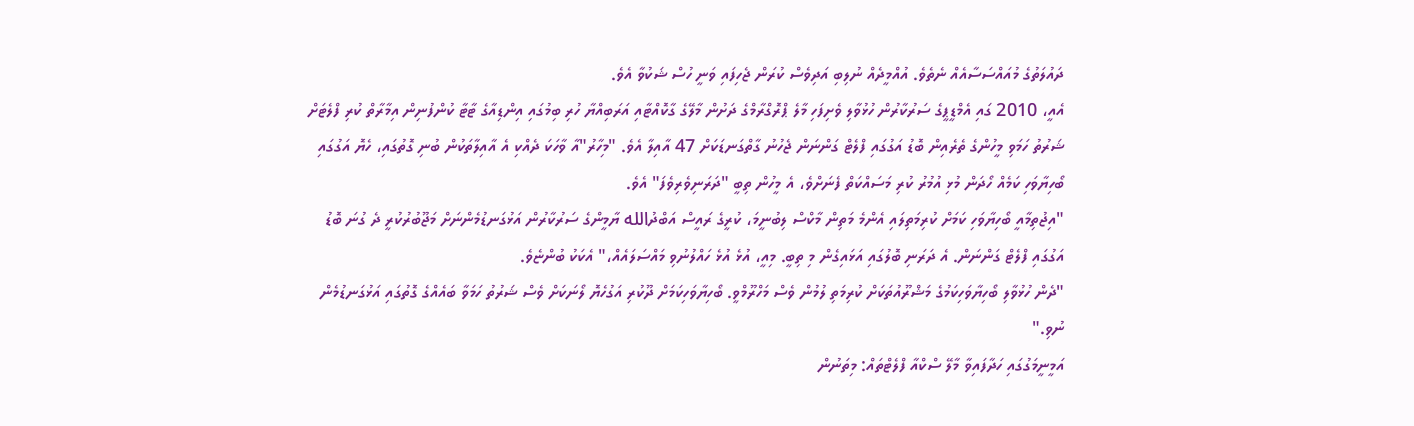ދައުލަތުގެ މުއައްސަސާއެއް ނެތެވެ. އުއްމީދެއް ނުލިބި އަދިވެސް ކުރަން ޖެހިފައި ވަނީ ހުސް ޝަކުވާ އެވެ.
އެއީ، 2010 ގައި އެމްޑީޕީގެ ސަރުކާރުން ހުޅުވާލި ވެށިފަހި މާލެ ޕްރޮގްރާމްގެ ދަށުން މާލޭގެ ގާކޮއްޓާއި އަރަބިއްޔާ ހުރި ބިމުގައި އިންޑިއާގެ ޓާޓާ ކުންފުނިން އިމާރާތް ކުރި ފްލެޓަށް ޝަރުތު ހަމަވި މީހުންގެ ތެރެއިން ބޮޑު އަގުގައި ފްލެޓް ގަންނަން ޖެހުނު ގާތްގަނޑަކަށް 47 އާއިލާ އެވެ. "މިހާރު"އާ ވާހަކަ ދެއްކި އެ އާއިލާތަކުން ބުނި ގޮތުގައި، ހެޔޮ އަގުގައި ބޯހިޔާވަހި ކަމެއް ހޯދަން މުޅި އުމުރު ކުރި މަސައްކަތް ފެނަށްވެ، އެ މީހުން ތިބީ "ދަރަނިވެރިވެފަ" އެވެ.
"އިޖުތިމާއީ ބޯހިޔާވަހި ކަމަށް ކުރިމަތިލައި އެންމެ މަތިން މާކްސް ލިބުނީމަ، ކުރީގެ ރައީސް އަބްދުالله ޔާމީންގެ ސަރުކާރުން އަޅުގަނޑުމެންނަށް މަޖޫބުރުކުރީ ދެ ގުނަ ބޮޑު އަގުގައި ފްލެޓް ގަންނަން. އެ ދަރަނި ބޮލުގައި އަޅައިގެން މި ތިބީ. މިއީ، އުޅެ އުޅެ ހައްލުނުވި މައްސަލައެއް،" އެކަކު ބުންޏެވެ.
"ދެން ހުޅުވާލި ބޯހިޔާވަހިކަމުގެ މަޝްރޫއުތަކަށް ކުރިމަތި ލުމުން ވެސް މަހްރޫމްވީ. ބޯހިޔާވަހިކަމަށް ދޫކުރި އަގުހެޔޮ ލޯނަކަށް ވެސް ޝަރުތު ހަމަވާ ބައެއްގެ ގޮތުގައި އަޅުގަނޑުމެން ނުވި."
އަމީނީމަގުގައި ހަދާފައިވާ މާލޭ ސްކްއާ ފްލެޓްތައް: މިތަނުން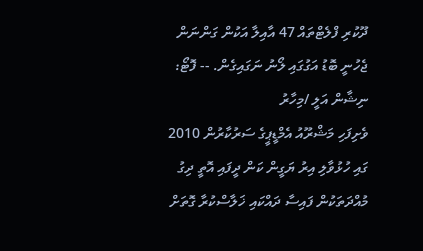ދޫކުރި ފްލެޓްތައް 47 އާއިލާ އަކުން ގަންނަން ޖެހުނީ ބޮޑު އަގުގައި ލޯނު ނަގައިގެން. -- ފޮޓޯ: ނިޝާން އަލީ /މިހާރު
ވެށިފަހި މަޝްރޫއު އެމްޑީޕީގެ ސަރުކާރުން 2010 ގައި ހުޅުވާލި އިރު ޔަގީން ކަން ދީފައި އޮތީ ދިގު މުއްދަތަކުން ފައިސާ ދައްކައި ޚަލާސްކުރާ ގޮތަށް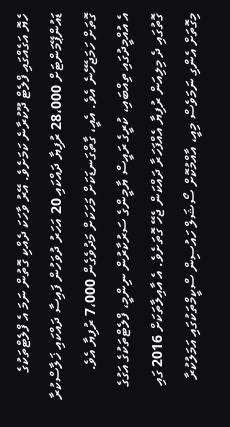ހެޔޮ އަގެއްގައި ފްލެޓް ދޫކުރާނެ ކަމަށެވެ. އޭރު ވާހަކަ ދެއްކި ގޮތުން ނަމަ އެ ފްލެޓްތަކުގެ ޑައުންޕޭމަންޓަށް 28،000 ރުފިޔާ ދައްކައި 20 އަހަރު ދުވަހުން ފައިސާ ދައްކައި ޚަލާސްކުރާ ގޮތަށް ހަމަޖެހޭނެ އެވެ. އެއީ، ގާތްގަނޑަކަށް މަހަކަށް މަދުވެގެން 7،000 ރުފިޔާ އެވެ.
އެ އުއްމީދުގައި ތިއްބައި، ކުރީގެ ރައީސް ޔާމީންގެ ސަރުކާރުން ނިންމީ، ފްލެޓްތަކުގެ އަގުގެ ގޮތުގައި ދެ މިލިއަން ރުފިޔާ އެއްފަހަރާ ދައްކަން ޖެހޭ ގޮތަށެވެ. އެ އާއިލާތަކަށް 2016 ގައި މިގޮތަށް އެންގި ނަމަވެސް މިއީ، އާއްމުކޮށް ސޯޝަލް ހައުސިން ސްކީމްތަކުގައި އަމަލުކުރާ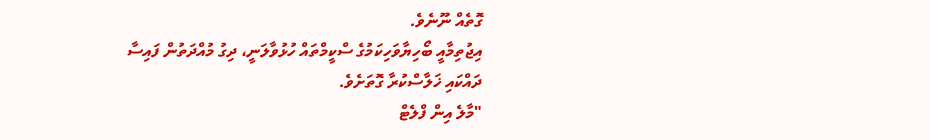ގޮތެއް ނޫނެވެ.
އިޖުތިމާއީ ބޯހިޔާވަހިކަމުގެ ސްކީމްތައް ހުޅުވާލަނީ، ދިގު މުއްދަތުން ފައިސާ ދައްކައި ޚަލާސްކުރާ ގޮތަށެވެ.
"މާލެ އިން ފްލެޓް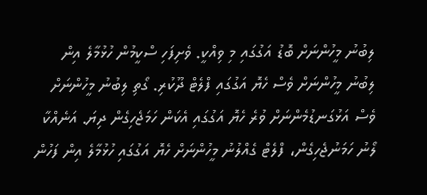ލިބުނު މީހުންނަށް ބޮޑު އަގުގައި މި ވިއްކީ. ވެށިފަހި ސްކީމުން ހުޅުމާލެ އިން ލިބުނު މީހުންނަށް ވެސް ހެޔޮ އަގުގައި ފްލެޓް ދޫކުރި. ގޯތި ލިބުނު މީހުންނަށް ވެސް އަޅުގަނޑުމެންނަށް ވުރެ ހެޔޮ އަގުގައި އެކަން ހަމަޖެހިގެން ދިޔަ. އަނެއްކާ ލޯނު ހަމަނުޖެހިގެން، ފްލެޓް ގެއްލުނު މީހުންނަށް ހެޔޮ އަގުގައި ހުޅުމާލެ އިން ފަހުން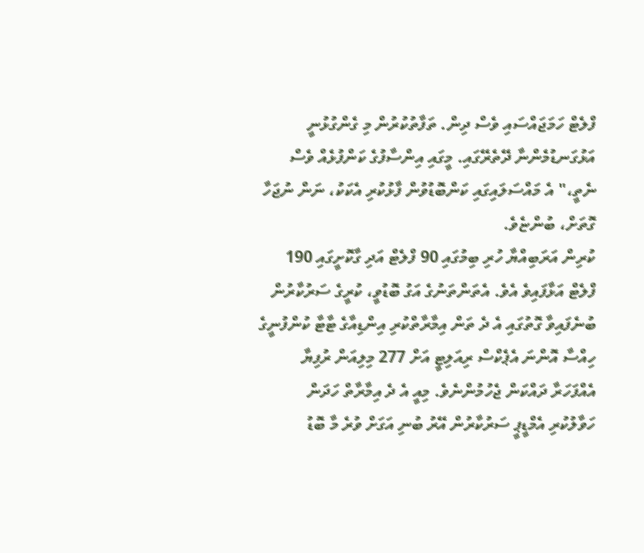ފްލެޓް ހަމަޖައްސައި ވެސް ދިން. ތަފާތުކުރުން މި ގެންގުޅުނީ އަޅުގަނޑުމެންނާ ދޭތެރޭގައި. މީގައި އިންސާފުގެ ކަންފުޅެއް ވެސް ނެތީ،" އެ މައްސަލައިގައި ކަންބޮޑުވުން ފާޅުކުރި އެކަކު، ނަން ނުޖަހާ ގޮތަށް، ބުންޏެވެ.
ކުރިން އަރަބިއްޔާ ހުރި ބިމުގައި 90 ފްލެޓް އަދި ގާކޮށީގައި 190 ފްލެޓް އަޅާފައިވެ އެވެ. އެތަންތަނުގެ އަގު ބޮޑުވީ، ކުރީގެ ސަރުކާރުން ބުނެފައިވާ ގޮތުގައި އެ ދެ ތަން އިމާރާތްކުރި އިންޑިއާގެ ޓާޓާ ކުންފުނީގެ ހިއްސާ އޮންނަ އެޕެކްސް ރިއަލިޓީ އަށް 277 މިލިއަން ރުފިޔާ އެއްފަހަރާ ދައްކަން ޖެހުމުންނެވެ. މިއީ އެ ދެ އިމާރާތް ހަދަން ހަވާލުކުރި އެމްޑީޕީ ސަރުކާރުން އޭރު ބުނި އަގަށް ވުރެ މާ ބޮޑު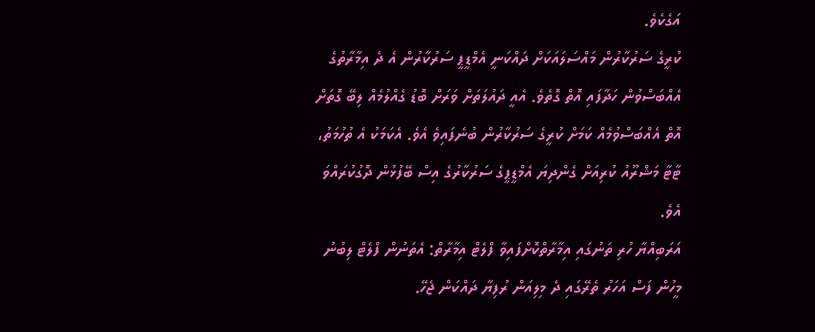އަގެކެވެ.
ކުރީގެ ސަރުކާރުން މައްސަލައަކަށް ދައްކަނީ އެމްޑީޕީ ސަރުކާރުން އެ ދެ އިމާރާތުގެ އެއްބަސްވުން ހަދާފައި އޮތް ގޮތެވެ. އެއީ ދައުލަތަށް ވަރަށް ބޮޑު ގެއްލުމެއް ލިބޭ ގޮތަށް އޮތް އެއްބަސްވުމެއް ކަމަށް ކުރީގެ ސަރުކާރުން ބުނެފައިވެ އެވެ. އެކަމަކު އެ ތުހުމަތު، ޓާޓާ މަޝްރޫއު ކުރިއަށް ގެންދިޔަ އެމްޑީޕީގެ ސަރުކާރުގެ އިސް ބޭފުޅުން ދޮގުކުރައްވަ އެވެ.
އަރަބިއްޔާ ހުރި ތަނުގައި އިމާރާތްކޮށްފައިވާ ފްލެޓް އިމާރާތް: އެތަނުން ފްލެޓް ލިބުނު މީހުން ފަސް އަހަރު ތެރޭގައި ދެ މިލިއަން ރުފިޔާ ދައްކަން ޖެހޭ.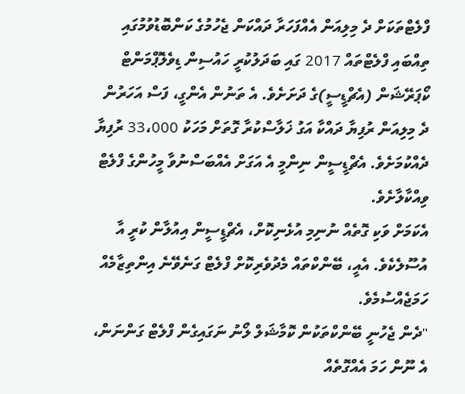ފްލެޓްތަކަށް ދެ މިލިއަން އެއްފަހަރާ ދައްކަން ޖެހުމުގެ ކަންބޮޑުވުމުގައި ތިއްބައި ފްލެޓްތައް 2017 ގައި ބަދަލުކުރީ ހައުސިން ޑިވެލޮޕްމަންޓް ކޯޕަރޭޝަން (އެޗްޑީސީ)ގެ ދަށަށެވެ. އެ ތަނުން އެންގީ، ފަސް އަހަރުން ދެ މިލިއަން ރުފިޔާ ދައްކާ އަގު ޚަލާސްކުރާ ގޮތަށް މަހަކު 33،000 ރުފިޔާ ދެއްކުމަށެވެ. އެޗްޑީސީން ނިންމީ އެ އަގަށް އެއްބަސްނުވާ މީހުންގެ ފްލެޓް ވިއްކާލާށެވެ.
އެކަމަށް ވަކި ގޮތެއް ނުނިމި އުޅެނިކޮށް، އެޗްޑީސީން އިއުލާން ކުރީ އާ އުސޫލެކެވެ. އެއީ، ބޭންކްތައް މެދުވެރިކޮށް ފްލެޓް ގަނެވޭނެ އިންތިޒާމެއް ހަމަޖެއްސުމެވެ.
"ދެން ޖެހުނީ ބޭންކްތަކުން ކޮމާޝަލް ލޯނު ނަގައިގެން ފްލެޓް ގަންނަން، އެ ނޫން ހަމަ އެއްގޮތެއް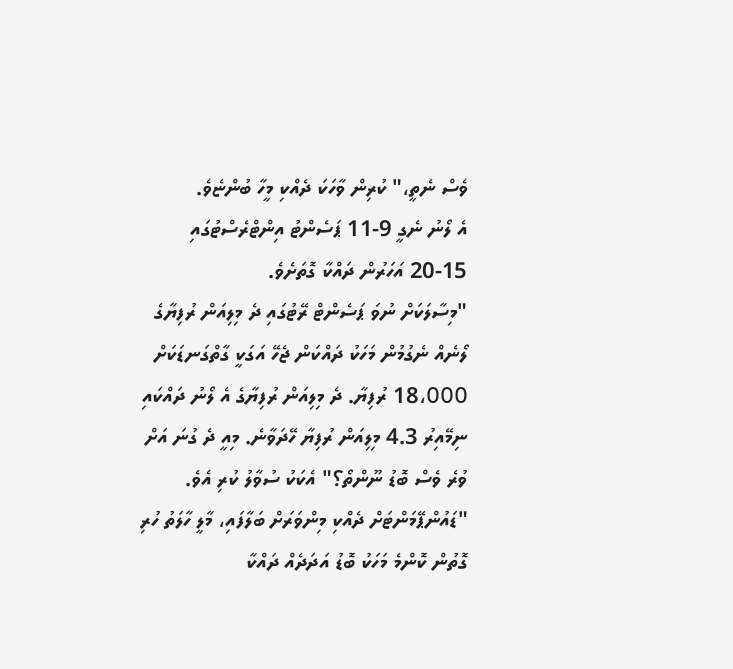ވެސް ނެތީ،" ކުރިން ވާހަކަ ދެއްކި މީހާ ބުންޏެވެ.
އެ ލޯނު ނެގީ 9-11 ޕަސެންޓު އިންޓްރެސްޓުގައި 15-20 އަހަރުން ދައްކާ ގޮތަށެވެ.
"މިސާލަކަށް ނުވަ ޕަސެންޓް ރޭޓުގައި ދެ މިލިއަން ރުފިޔާގެ ލޯނެއް ނެގުމުން މަހަކު ދައްކަން ޖެހޭ އަގަކީ ގާތްގަނޑަކަށް 18،000 ރުފިޔާ. ދެ މިލިއަން ރުފިޔާގެ އެ ލޯނު ދައްކައި ނިމޭއިރު 4.3 މިލިއަން ރުފިޔާ ހޭދަވާނެ. މިއީ ދެ ގުނަ އަށް ވުރެ ވެސް ބޮޑު ނޫންތޯ؟" އެކަކު ސުވާލު ކުރި އެވެ.
"ޑައުންޕޭމަންޓަށް ދެއްކި މިންވަރަށް ބަލާފައި، މާލީ ހާލަތު ހުރި ގޮތުން ކޮންމެ މަހަކު ބޮޑު އަދަދެއް ދައްކާ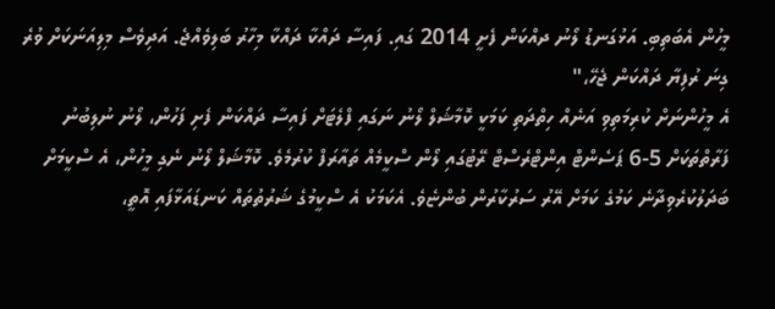މީހުން އެބަތިބި. އަޅުގަނޑު ލޯނު ދއްކަން ފެށީ 2014 ގައި. ފައިސާ ދައްކާ ދައްކާ މިހާރު ބަލިވެއްޖެ. އަދިވެސް މިލިއަނަކަށް ވުރެ ގިނަ ރުފިޔާ ދައްކަން ޖެހޭ،"
އެ މީހުންނަށް ކުރިމަތިވި އަނެއް ހިތްދަތި ކަމަކީ ކޮމާޝަލް ލޯނު ނަގައި ފްލެޓަށް ފައިސާ ދައްކަން ފެށި ފަހުން، ލޯނު ނުލިބުނު ފަރާތްތަކަށް 5-6 ޕަސެންޓް އިންޓްރެސްޓް ރޭޓުގައި ލޯން ސްކީމެއް ތައާރަފް ކުރުމެވެ. ކޮމާޝަލް ލޯނު ނެގި މީހުން، އެ ސްކީމަށް ބަދަލުކުރެވިދާނެ ކަމުގެ ކަމަށް އޭރު ސަރުކާރުން ބުންޏެވެ. އެކަމަކު އެ ސްކީމުގެ ޝަރުތުތައް ކަނޑައަޅާފައި އޮތީ،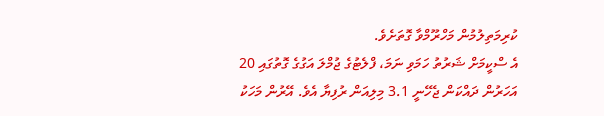ކުރިމަތިލުމުން މަހްރޫމްވާ ގޮތަށެވެ.
އެ ސްކީމަށް ޝަރުތު ހަމަވި ނަމަ، ފްލެޓުގެ ޖުމްލަ އަގުގެ ގޮތުގައި 20 އަހަރުން ދައްކަން ޖެހޭނީ 3.1 މިލިއަން ރުފިޔާ އެވެ. އޭރުން މަހަކު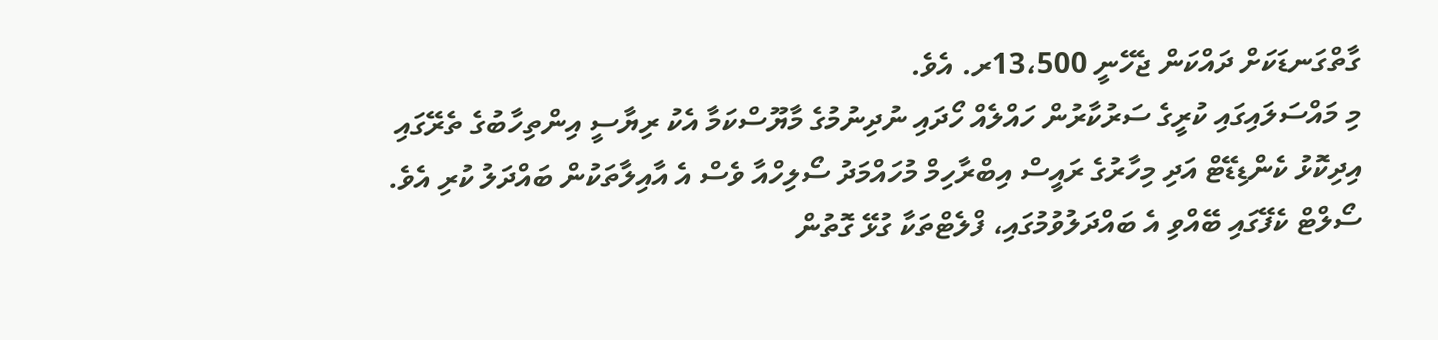ގާތްގަނޑަކަށް ދައްކަން ޖެހޭނީ 13،500ރ. އެވެ.
މި މައްސަލައިގައި ކުރީގެ ސަރުކާރުން ހައްލެއް ހޯދައި ނުދިނުމުގެ މާޔޫސްކަމާ އެކު ރިޔާސީ އިންތިހާބުގެ ތެރޭގައި އިދިކޮޅު ކެންޑިޑޭޓް އަދި މިހާރުގެ ރައީސް އިބްރާހިމް މުހައްމަދު ސޯލިހްއާ ވެސް އެ އާއިލާތަކުން ބައްދަލު ކުރި އެވެ. ސޯލްޓް ކެފޭގައި ބޭއްވި އެ ބައްދަލުވުމުގައި، ފްލެޓްތަކާ ގުޅޭ ގޮތުން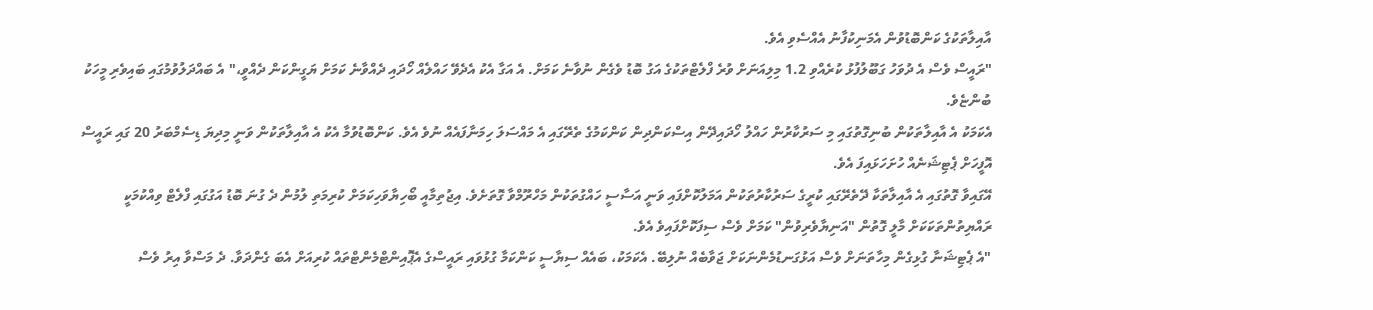އާއިލާތަކުގެ ކަންބޮޑުވުން އެމަނިކުފާނު އެއްސެވި އެވެ.
"ރައީސް ވެސް އެ ދުވަހު ގަބޫލުފުޅު ކުރެއްވި 1.2 މިލިއަނަށް ވުރެ ފްލެޓްތަކުގެ އަގު ބޮޑު ވެގެން ނުވާނެ ކަމަށް. އެ އަގާ އެކު އެދެވޭ ހައްލެއް ހޯދައި ދެއްވާނެ ކަމަށް ޔަގީންކަން ދެއްވީ،" އެ ބައްދަލުވުމުގައި ބައިވެރި މީހަކު ބުންޏެވެ.
އެކަމަކު އެ އާއިލާތަކުން ބުނިގޮތުގައި މި ސަރުކާރުން ހައްލު ހޯދައިދޭން އިސްކަންދިން ކަންކަމުގެ ތެރޭގައި އެ މައްސަލަ ހިމަނާފައެއް ނުވެ އެވެ. ކަންބޮޑުވުމާ އެކު އެ އާއިލާތަކުން ވަނީ މިދިޔަ ޑިސެމްބަރު 20 ގައި ރައީސް އޮފީހަށް ޕެޓިޝަނެއް ހުށަހަޅައިފަ އެވެ.
އޭގައިވާ ގޮތުގައި އެ އާއިލާތަކާ ދޭތެރޭގައި ކުރީގެ ސަރުކާރުތަކުން އަމަލުކޮށްފައި ވަނީ އަސާސީ ހައްގުތަކުން މަހްރޫމްވާ ގޮތަށެވެ. އިޖުތިމާއީ ބޯހިޔާވަހިކަމަށް ކުރިމަތި ލުމުން ދެ ގުނަ ބޮޑު އަގުގައި ފްލެޓް ވިއްކުމަކީ ރައްޔިތުންތަކަކަށް މާލީ ގޮތުން "އަނިޔާވެރިވުން" ކަމަށް ވެސް ސިފަކޮށްފައިވެ އެވެ.
"އެ ޕެޓިޝަނާ ގުޅިގެން މިހާތަނަށް ވެސް އަޅުގަނޑުމެންނަކަށް ޖަވާބެއް ނުލިބޭ. އެކަމަކު، ބައެއް ސިޔާސީ ކަންކަމާ ގުޅުވައި ރައީސްގެ އެޕޮއިންޓްމެންޓްތައް ކުރިއަށް އެބަ ގެންދަވާ. ދެ މަސްވާ އިރު ވެސް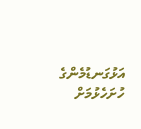އަޅުގަނޑުމެންގެ ހުށަހެޅުމަށް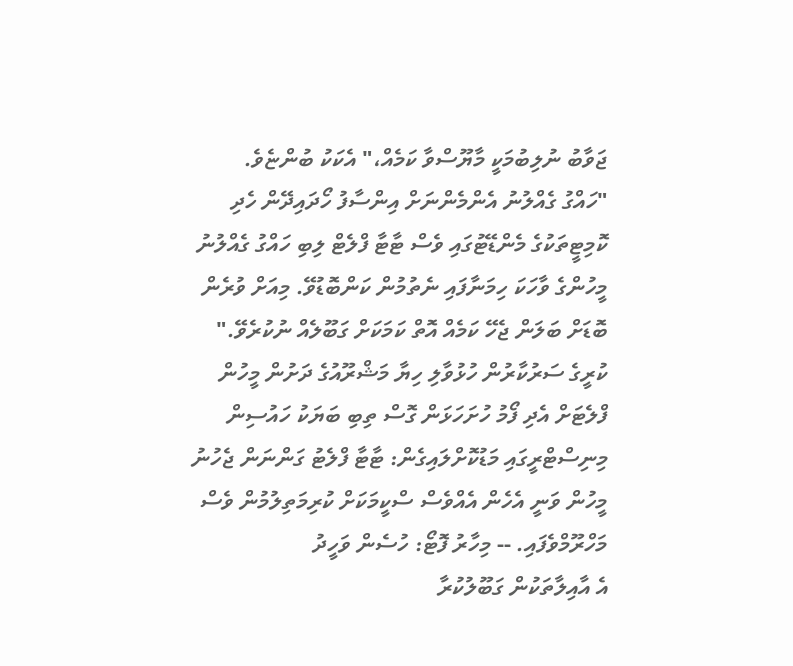ޖަވާބު ނުލިބުމަކީ މާޔޫސްވާ ކަމެއް،" އެކަކު ބުންޏެވެ.
"ހައްގު ގެއްލުނު އެންމެންނަށް އިންސާފު ހޯދައިދޭން ހެދި ކޮމިޓީތަކުގެ މެންޑޭޓުގައި ވެސް ޓާޓާ ފްލެޓް ލިބި ހައްގު ގެއްލުނު މީހުންގެ ވާހަކަ ހިމަނާފައި ނެތުމުން ކަންބޮޑުވޭ. މިއަށް ވުރެން ބޮޑަށް ބަލަން ޖެހޭ ކަމެއް އޮތް ކަމަކަށް ގަބޫލެއް ނުކުރެވޭ."
ކުރީގެ ސަރުކާރުން ހުޅުވާލި ހިޔާ މަޝްރޫއުގެ ދަށުން މީހުން ފްލެޓަށް އެދި ފޯމު ހުށަހަޅަން ގޮސް ތިބި ބަޔަކު ހައުސިން މިނިސްޓްރީގައި މަޑުކޮށްލައިގެން: ޓާޓާ ފްލެޓު ގަންނަން ޖެހުނު މީހުން ވަނީ އެހެން އެއްވެސް ސްކީމަކަށް ކުރިމަތިލުމުން ވެސް މަހްރޫމްވެފައި. -- މިހާރު ފޮޓޯ: ހުސެން ވަހީދު
އެ އާއިލާތަކުން ގަބޫލުކުރާ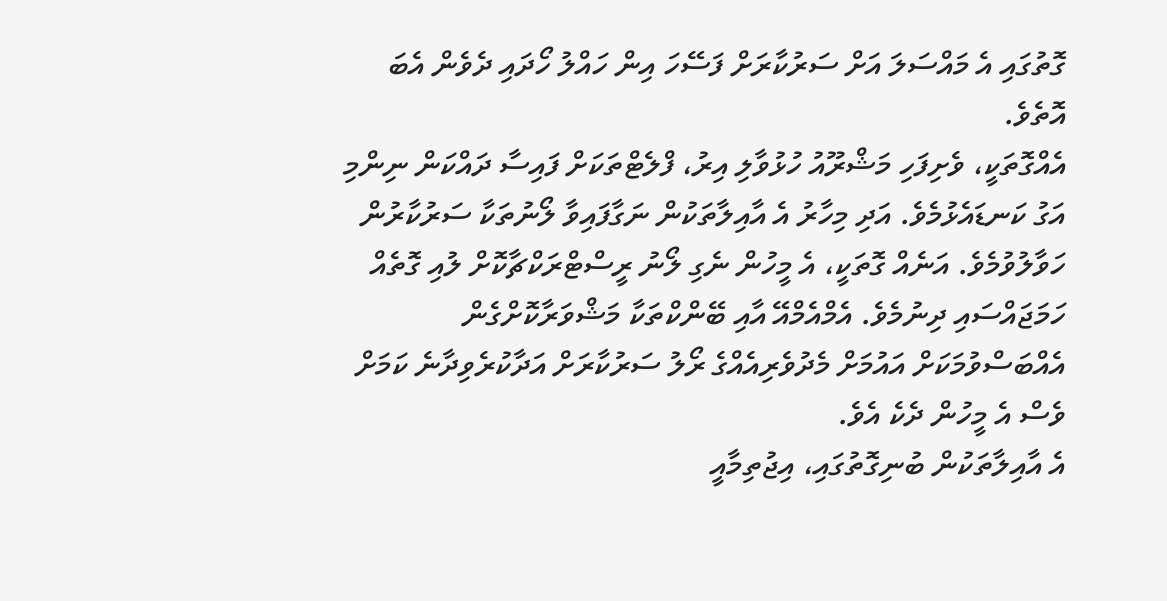ގޮތުގައި އެ މައްސަލަ އަށް ސަރުކާރަށް ފަސޭހަ އިން ހައްލު ހޯދައި ދެވެން އެބަ އޮތެވެ.
އެއްގޮތަކީ، ވެށިފަހި މަޝްރޫއު ހުޅުވާލި އިރު، ފްލެޓްތަކަށް ފައިސާ ދައްކަން ނިންމި އަގު ކަނޑައެޅުމެވެ. އަދި މިހާރު އެ އާއިލާތަކުން ނަގާފައިވާ ލޯނުތަކާ ސަރުކާރުން ހަވާލުވުމެވެ. އަނެއް ގޮތަކީ، އެ މީހުން ނެގި ލޯނު ރީސްޓްރަކްޗާކޮށް ލުއި ގޮތެއް ހަމަޖައްސައި ދިނުމެވެ. އެމްއެމްއޭ އާއި ބޭންކްތަކާ މަޝްވަރާކޮށްގެން އެއްބަސްވުމަކަށް އައުމަށް މެދުވެރިއެއްގެ ރޯލު ސަރުކާރަށް އަދާކުރެވިދާނެ ކަމަށް ވެސް އެ މީހުން ދެކެ އެވެ.
އެ އާއިލާތަކުން ބުނިގޮތުގައި، އިޖުތިމާއީ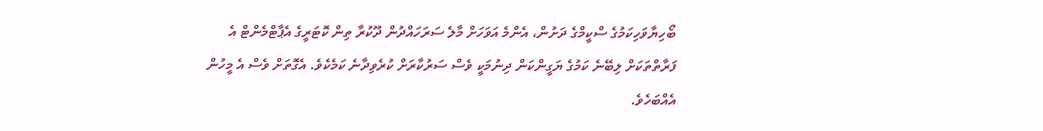ބޯހިޔާވަހިކަމުގެ ސްކީމްގެ ދަށުން، އެންމެ އަވަހަށް މާލެ ސަރަހައްދުން ދޫކުރާ ތިން ކޮޓަރީގެ އެޕާޓްމެންޓް އެ ފަރާތްތަކަށް ލިބޭނެ ކަމުގެ ޔަގީންކަން ދިނުމަކީ ވެސް ސަރުކާރަށް ކުރެވިދާނެ ކަމެކެވެ. އެގޮތަށް ވެސް އެ މީހުން އެއްބަހެވެ.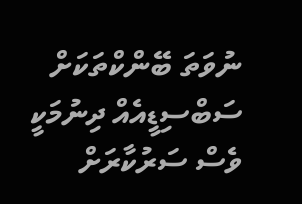ނުވަތަ ބޭންކްތަކަށް ސަބްސިޑީއެއް ދިނުމަކީ ވެސް ސަރުކާރަށް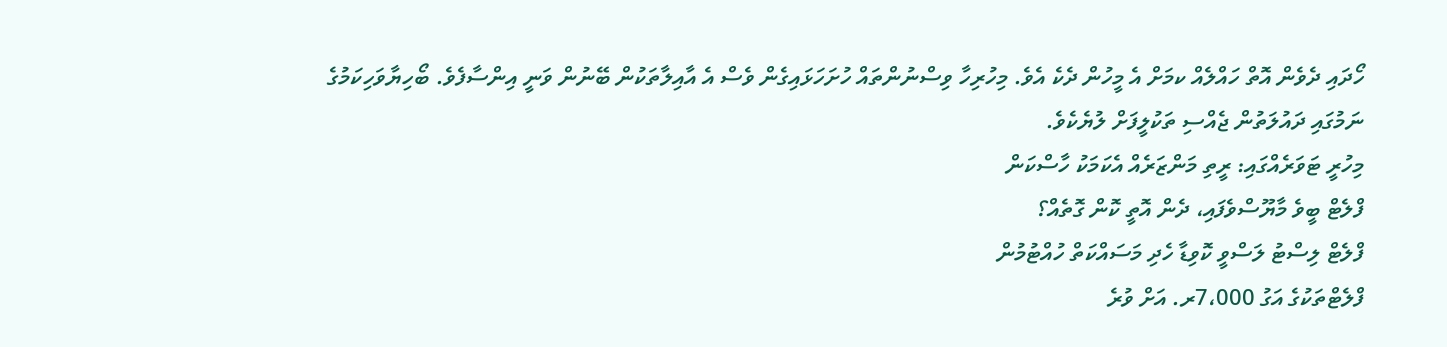ހޯދައި ދެވެން އޮތް ހައްލެއް ކމަށް އެ މީހުން ދެކެ އެވެ. މިހުރިހާ ވިސްނުންތައް ހުށަހަޅައިގެން ވެސް އެ އާއިލާތަކުން ބޭނުން ވަނީ އިންސާފެވެ. ބޯހިޔާވަހިކަމުގެ ނަމުގައި ދައުލަތުން ޖެއްސި ތަކުލީފަށް ލުޔެކެވެ.
މިހުރީ ޓަވަރެއްގައި: ރީތި މަންޒަރެއް އެކަމަކު ހާސްކަން
ފްލެޓް ބީވެ މާޔޫސްވެފައި، ދެން އޮތީ ކޮން ގޮތެއް؟
ފްލެޓް ލިސްޓު ލަސްވީ ކޮވިޑާ ހެދި މަސައްކަތް ހުއްޓުމުން
ފްލެޓްތަކުގެ އަގު 7،000ރ. އަށް ވުރެ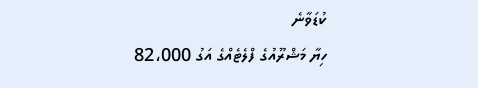ކުޑަވާނެ
ހިޔާ މަޝްރޫއުގެ ފްލެޓެއްގެ އަގު 82،000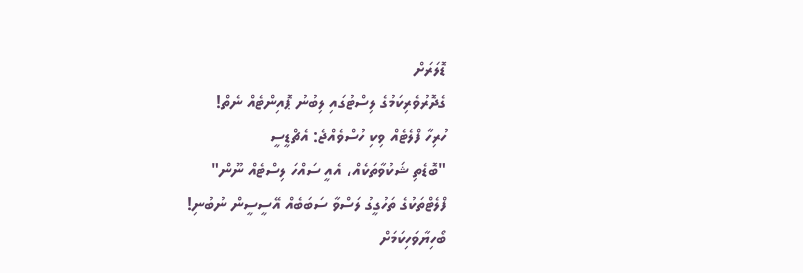ޑޮލަރަށް
ގެދޮރުވެރިކަމުގެ ލިސްޓުގައި ލިބުނު ޕޮއިންޓެއް ނެތް!
ހުރިހާ ފްލެޓެއް ވިކި ހުސްވެއްޖެ: އެޗްޑީސީ
"ބޮޑެތި ޝަކުވާތަކެއް، އެއީ ސައްހަ ލިސްޓެއް ނޫން"
ފްލެޓްތަކުގެ ތަހުގީގު ލަސްވާ ސަބަބެއް އޭސީސީން ނުބުނި!
ބޯހިޔާވަހިކަމަށް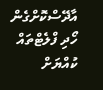އާދޭސްކޮށްގެން ހޯދި ފްލެޓްތައް ކުއްޔަށް